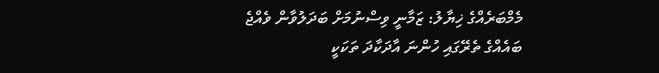މެމްބަރެއްގެ ޚިޔާލު: ޒަމާނީ ވިސްނުމަށް ބަދަލުވާން ވެއްޖެ
ބައެއްގެ ތެރޭގައި ހުންނަ އާދަކާދަ ތަކަކީ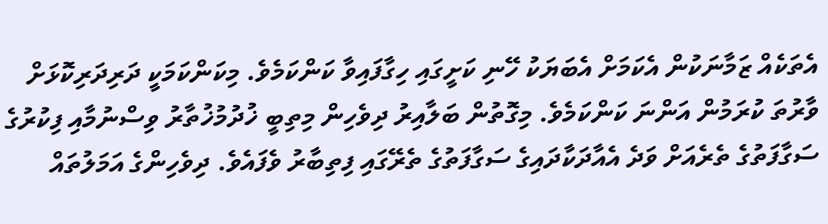އެތަކެއް ޒަމާނަކުން އެކަމަށް އެބަޔަކު ހޭނި ކަށީގައި ހިގާފައިވާ ކަންކަމެވެ. މިކަންކަމަކީ ދަރިދަރިކޮޅަށް ވާރުތަ ކުރަމުން އަންނަ ކަންކަމެވެ. މިގޮތުން ބަލާއިރު ދިވެހިން މިތިބީ ޚުދުމުޚުތާރު ވިސްނުމާއި ފިކުރުގެ ސަގާފަތުގެ ތެރެއަށް ވަދެ އެއާދަކާދައިގެ ސަގާފަތުގެ ތެރޭގައި ފިތިބާރު ވެފައެވެ. ދިވެހިންގެ އަމަލުތައް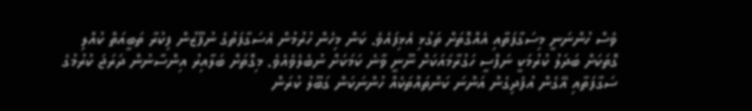ވެސް ހުންނަނީ މިސަގާފަތާއި އެއްގޮތަށް ތަގުޅި އެޅިފައެވެ. ކަން މިހެން ހުރުމުން އެސަގާފަތުގެ ނުފޫޒުން ފިކުރާ ތަބީއަތް ކުއްލި ގޮތަކަށް ބަދަލު ކުރުމަކީ ނަފްސީ ހަގުރާމައަކަށް ނޫނީ ވާނެ ކަމަކަށް ނުބެލެވެއެވެ. މިގޮތަށް ބަލާއިރު އިންސާނުން ދަރަޖަ ކުރުމުގެ ސަގާފަތާއި އޭގެން އުފެދިގެން އަންނަ ކަންތައްތަކެއް ހުންނަކަން ގަބޫލު ކުރަން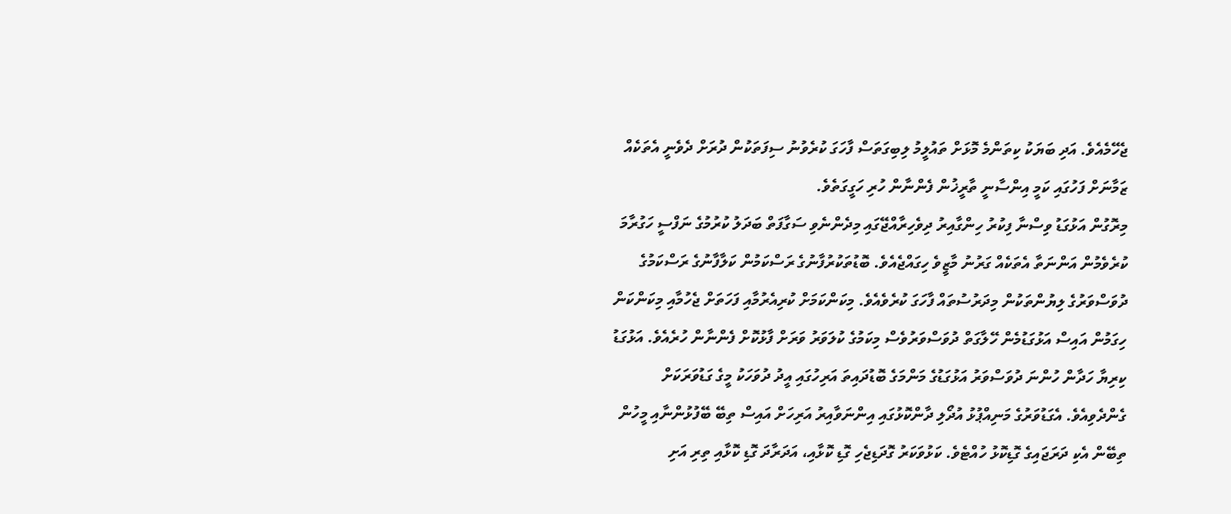ޖެހޭމެއެވެ. އަދި ބަޔަކު ކިތަންމެ މޮޅަށް ތައުލީމު ލިބިގަތަސް ފާހަގަ ކުރެވުނު ސިފަތަކުން ދުރަށް ދެވެނީ އެތަކެއް ޒަމާނަށް ފަހުގައި ކަމީ އިންސާނީ ތާރީޚުން ފެންނާން ހުރި ހަގީގަތެވެ.
މިރޮގުން އަޅުގަޑު ވިސްނާ ފިކުރު ހިންގާއިރު ދިވެހިރާއްޖޭގައި މިދެންނެވި ސަގާފަތް ބަދަލު ކުރުމުގެ ނަފްސީ ހަގުރާމަ ކުރެވެމުން އަންނަތާ އެތަކެއް ގަރުނު މާޒީވެ ހިގައްޖެއެވެ. ބޮޑުތަކުރުފާނުގެ ރަސްކަމުން ކަލާފާނުގެ ރަސްކަމުގެ ދުވަސްވަރުގެ ލިޔުންތަކުން މިދަރުސުތައް ފާހަގަ ކުރެވެއެވެ. މިކަންކަމަށް ކުރިއެރުމާއި ފަހަތަށް ޖެހުމާއި މިކަންކަން ހިގަމުން އައިސް އަޅުގަޑުމެން ހޭލާގަތް ދުވަސްވަރުވެސް މިކަމުގެ ކުލަވަރު ވަރަށް ފާޅުކޮށް ފެންނާން ހުރެއެވެ. އަޅުގަޑު ކިރިޔާ ހަދާން ހުންނަ ދުވަސްވަރު އަޅުގަޑުގެ މަންމަގެ ބޮޑުދައިތަ އަރިހުގައި އީދު ދުވަހަކު މީގެ ގަޑުވަރަކަށް ގެންދެވިއެވެ. އެގަޑުވަރުގެ މަނިއްޕުޅު އުދޯލި ދާންކޮޅުގައި އިންނަވާއިރު އަރިހަށް އައިސް ތިބޭ ބޭފުޅުންނާއި މީހުން ތިބޭން އެކި ދަރަޖައިގެ ގޮޑިކޮޅު ހުއްޓެވެ. ކަޅުވަކަރު ގޮދަޑިޖެހި ގޮޑި ކޮޅާއި، އަދަރާދަ ގޮޑި ކޮޅާއި ތިރި އަށި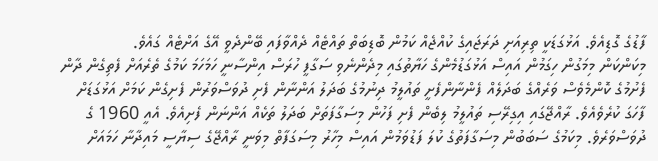ފާޑުގެ ގޮޑިއެވެ. އަޅުގަޑަކީ ތިރިއަށި ދަރަޖައިގެ ކުއްޖެއް ކަމުން ބޮޑިބަތް ތައްޓެއް ދެއްވާފައި ބޭންދެވީ އޭގެ އަށްޓެއް ގައެވެ.
މިކަންކަން މިމަގުން ހިގަމުން އައިސް އަޅުގަޑުމެންގެ ހަޔާތުގައި މިދެންނެވި ސަގާފީ ހުރަސް އިންސާނީ ހަމަހަމަ ކަމުގެ ތެރެއަށް ފެތިގެން ދާން ފެށުމުގެ ކޮންމެވެސް ވަރެއްގެ ބަދަލެއް ފެންނާންފެށީ ތައުލީމު ދިނުމުގެ ބަދަލު އަންނާން ފެށި ދުވަސްވަރުން ފެށިގެން ކަމަށް އަޅުގަޑަށް ފާހަގަ ކުރެވެއެވެ. ރާއްޖޭގައި އިގިރޭސި ތައުލީމު ލިބެން ފެށި ފަހުން މިސަގާފަތަށް ބަދަލު ތަކެއް އަންނަން ފެށިއެވެ. އެއީ 1960 ގެ ދުވަސްވަރެވެ. މިކަމުގެ ސަބަބުން މިސަގާފަތުގެ ކުލަ ފަޑުވަމުން އައިސް މިހާރު މިސަގަފާތް މިވަނީ ރާއްޖޭގެ ސިޔާސީ މައިދާނާ ހަމައަށް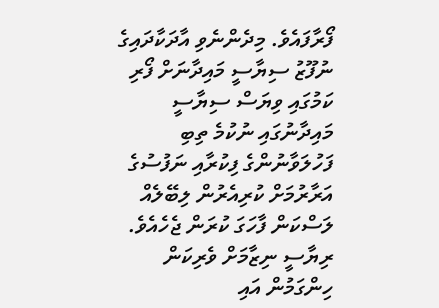ފޯރާފައެވެ. މިދެންނެވި އާދަކާދައިގެ ނުފޫޒު ސިޔާސީ މައިދާނަށް ފޯރި ކަމުގައި ވިޔަސް ސިޔާސީ މައިދާނުގައި ނުކުމެ ތިބި ފަހުލަވާނުންގެ ފިކުރާއި ނަފުސުގެ އަރާރުމަށް ކުރިއެރުން ލިބޭލެއް ލަސްކަން ފާހަގަ ކުރަން ޖެހެއެވެ.
ރިޔާސީ ނިޒާމަށް ވެރިކަން ހިންގަމުން އައި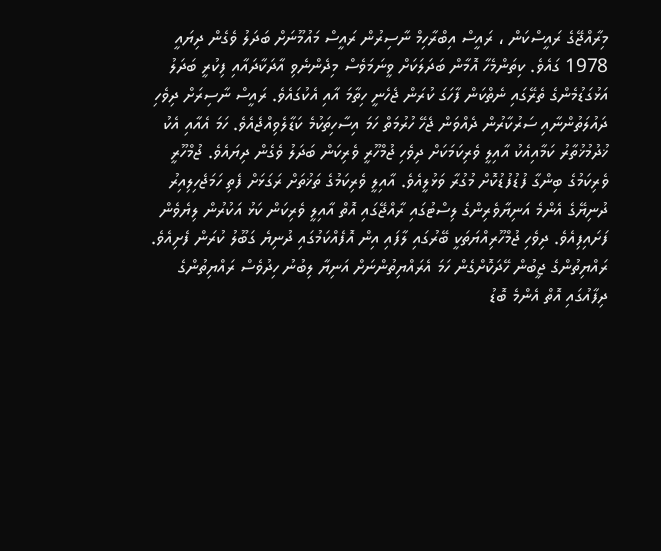މިރާއްޖޭގެ ރައީސްކަން ، ރައީސް އިބްރާހިމް ނާސިރުން ރައީސް މައުމޫނަށް ބަދަލު ވެގެން ދިޔައީ 1978 ގައެވެ. ކިތަންމެހާ އޮމާން ބަދަލަކަށް ވީނަމަވެސް މިދެންނެވި އާދަކާދައާއި ފިކުރީ ބަދަލު އަޅުގަޑުމެންގެ ތެރޭގައި ނެތްކަން ފާހަގަ ކުރަން ޖެހެނީ ހިތާމަ އާއި އެކުގައެވެ. ރައީސް ނާސިރަށް ދިވެހި ދައުލަތުންނާއި ސަރުކާރުން ދެއްވަން ޖެހޭ ހުރުމަތް ހަމަ އިސާހިތަކުމެ ކަޑާލެވިއްޖެއެވެ. ހަމަ އެއާއި އެކު ޚުދުމުޚުތާރު ކަމާއިއެކު އާއިލީ ވެރިކަމަކަށް ދިވެހި ޖުމްހޫރީ ވެރިކަން ބަދަލު ވެގެން ދިޔައެވެ. ޖުމްހޫރީ ވެރިކަމުގެ ބިންގާ ފުޑުފުޑުކޮށް މުގުރާ ވަޅުލީއެވެ. އާއިލީ ވެރިކަމުގެ ތަޚުތަށް ރަގަޅަށް ފެތި ހަމަޖެހިލިއިރު ދުނިޔޭގެ އެންމެ އަނިޔާވެރިންގެ ލިސްޓުގައި ރާއްޖޭގައި އޮތް އާއިލީ ވެރިކަން ކަޅު އަކުރުން ލިޔެވެން ފަށައިފިއެވެ. ދިވެހި ޖުމްހޫރިއްޔަތަކީ ބޭރުގައި ލާފައި އިން އޮފެއްކަމުގައި ދުނިޔެ ގަބޫލު ކުރަން ފެށިއެވެ. ރައްޔިތުންގެ ޖީބުން ހޭދަކޮށްގެން ހަމަ އެރައްޔިތުންނަށް އަނިޔާ ލިބުނު ހިދުވެސް ރައްޔިތުންގެ ދިފާއުގައި އޮތް އެންމެ ބޮޑު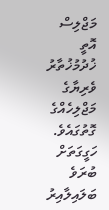މަޖްލިސް އޮތީ ޚުދުމުޚުތާރު ވެރިޔާގެ މަޖްލިހެއްގެ ގޮތުގައެވެ.
ހަގީގަތަށް ބުރަވެ ބަލައިލާއިރު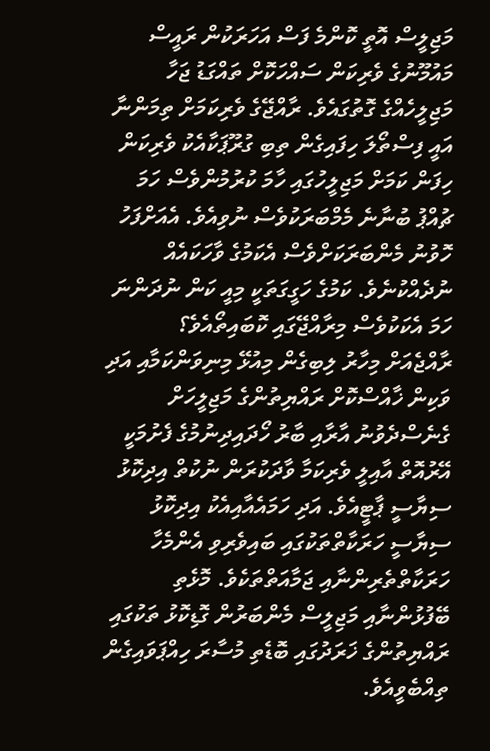މަޖިލީސް އޮތީ ކޮންމެ ފަސް އަހަރަކުން ރައީސް މައުމޫނުގެ ވެރިކަން ސައްހަކޮށް ތައްގަޑު ޖަހާ މަޖިލީހެއްގެ ގޮތުގައެވެ. ރާއްޖޭގެ ވެރިކަމަށް ތިމަންނާ އައީ ފިސްތޯލަ ހިފައިގެން ތިބި ގުރޫޕަކާއެކު ވެރިކަން ހިފަން ކަމަށް މަޖިލީހުގައި ހާމަ ކުރުމުންވެސް ހަމަ ޗުއްޕު ބުނާނެ މެމްބަރަކުވެސް ނުވިއެވެ. އެއަށްފަހު ހޮވުނު މެންބަރަކަށްވެސް އެކަމުގެ ވާހަކައެއް ނުދެއްކުނެވެ. ކަމުގެ ހަގީގަތަކީ މިއީ ކަން ނުދަންނަ ހަމަ އެކަކުވެސް މިރާއްޖޭގައި ކޮބައިތޯއެވެ؟
ރާއްޖެއަށް މިހާރު ލިބިގެން މިއުޅޭ މިނިވަންކަމާއި އަދި ވަކިން ޚާއްސްކޮށް ރައްޔިތުންގެ މަޖިލީހަށް ގެނެސްދެވުނު އާރާއި ބާރު ހޯދައިދިނުމުގެ ފެށުމަކީ އޭރުއޮތް އާއިލީ ވެރިކަމާ ވާދަކުރަން ނުކުތް އިދިކޮޅު ސިޔާސީ ޕާޓީއެވެ. އަދި ހަމައެއާއިއެކު އިދިކޮޅު ސިޔާސީ ހަރަކާތްތަކުގައި ބައިވެރިވި އެންމެހާ ހަރަކާތްތެރިންނާއި ޖަމާއަތްތަކެވެ. މޮޅެތި ބޭފުޅުންނާއި މަޖިލީސް މެންބަރުން ގޮޑިކޮޅު ތަކުގައި ރައްޔިތުންގެ ޚަރަދުގައި ބޮޑެތި މުސާރަ ހިއްޕަވައިގެން ތިއްބެވީއެވެ.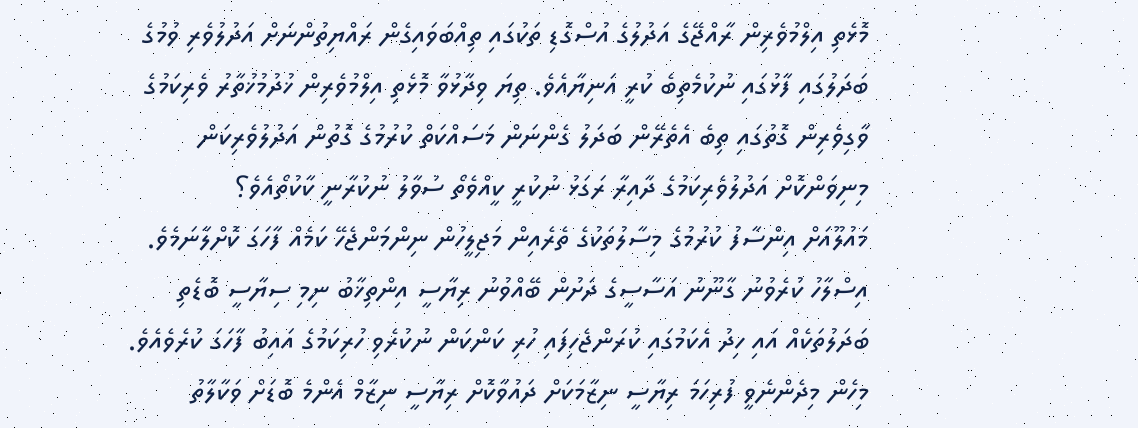މޮޅެތި އިލްމުވެރިން ރާއްޖޭގެ އަދުލުގެ އުސްގޮޑި ތަކުގައި ތިއްބަވައިގެން ރައްޔިތުންނަށް އަދުލުވެރި ވުމުގެ ބަދަލުގައި ފާޅުގައި ނުކުމެތިބެ ކުރީ އަނިޔާއެވެ. ތިޔަ ވިދާޅުވާ މޮޅެތި އިލްމުވެރިން ޚުދުމުޚުތާރު ވެރިކަމުގެ ވާގިވެރިން ގޮތުގައި ތިބެ އެތެރޭން ބަދަލު ގެންނަން މަސައްކަތް ކުރުމުގެ ގޮތުން އަދުލުވެރިކަން މިނިވަންކޮށް އަދުލުވެރިކަމުގެ ދާއިރާ ރަގަޅު ނުކުރީ ކީއްވެތޯ ސުވާލު ނުކުރާނީ ކާކުތޯއެވެ؟
މައުލޫއަށް އިންސާފު ކުރުމުގެ މިސާލުތަކުގެ ތެރެއިން މަޖިލީހުން ނިންމަންޖެހޭ ކަމެއް ފާހަގަ ކޮށްލާނަމެވެ. އިސްލާހު ކުރެވުނު ގާނޫނު އަސާސީގެ ދަށުން ބޭއްވުނު ރިޔާސީ އިންތިޚާބު ނިމި ސިޔާސީ ބޮޑެތި ބަދަލުތަކެއް އައި ހިދު އެކަމުގައި ކުރަންޖެހިފައި ހުރި ކަންކަން ނުކުރެވި ހުރިކަމުގެ އައިބު ފާހަގަ ކުރެވެއެވެ. މިހެން މިދެންނެވީ ފުރިހަމަ ރިޔާސީ ނިޒާމަކަށް ދައުވާކޮށް ރިޔާސީ ނިޒާމް އެންމެ ބޮޑަށް ވަކާލާތު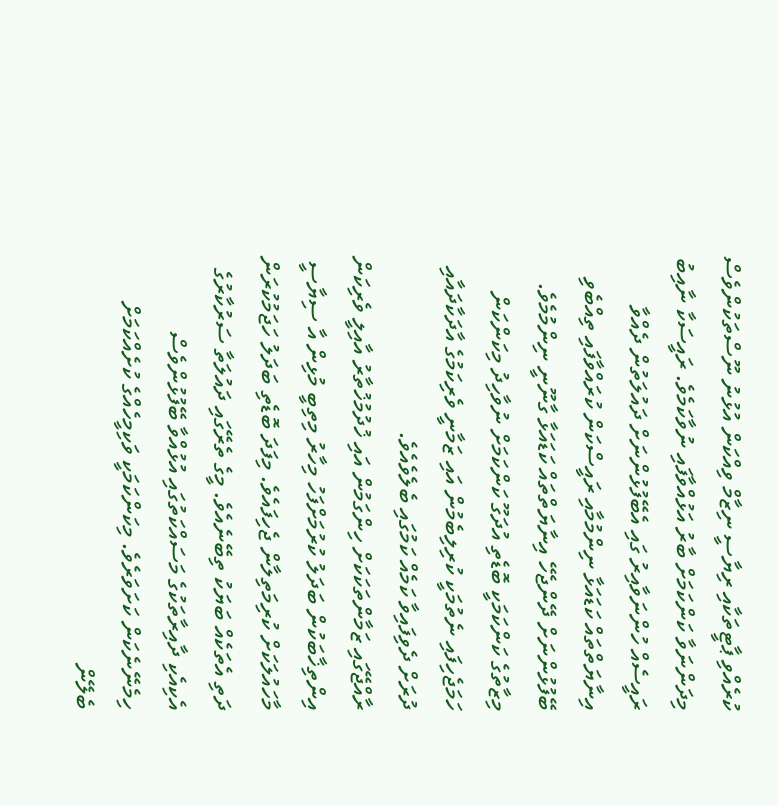ކުރެއްވި ޕާޓީތަކާއި ރިޔާސީ ނިޒާމް ވިއްކަން އުޅުނު ނޫސްތަކުންވެސް މިދަންނަވާ ކަންކަމަށް ބާރު އަޅުއްވާފައި ނުވާކަމެވެ. ރައީސަކާ ނާއިބު ރައީސެއް ހުންނަވާއިރު ގައި އެބޭފުޅުންނަށް ދައުލަތުން ދެއްވާ އިނާޔަތްތައް ކަޑައަޅާ ނިންމުމާއި ރައީސްކަން ކުރައްވާފައި ތިއްބެވި ބޭފުޅުންނަށް ދޭންޖެހޭ އިނާޔަތްތައް ކަޑައަޅާ ގާނޫނީ ނިންމުމެވެ. މިޒާތުގެ ކަންކަމަކީ ބޮޑެތި އުދަގޫ ކަންކަމަށް ނުވާހިދު މިކަންކަން ހަމަޖެހިފައި ނެތުމަކީ ކުރިލިބެމުން އައި ޒަމާނީ ވެރިކަމުގެ އާދަކާދައާއި ދުރަށް ދެވިފައިވާ ކަމެއް ކަމުގައި ބެލެވެއެވެ.
ރާއްޖޭގައި ޒަމާންތަކަކަށް ހިންގަމުން އައި ޚުދުމުޚުތާރު އާއިލީ ވެރިކަން އިންތިޚާބަކުން ބަދަލު ކުރުމަށްފަހު މިހާރު މިތިބީ މުޅިން އާ ސިޔާސީ މާހައުލަކަށް ކުރިމަތިލާން ޖެހިފައެވެ. މިފަދަ ބޮޑެތި ބަދަލު ހަޖަމުކުރަން ދަތި އެތަކެއް ބަޔަކު ތިބޭނެއެވެ. މީގެ ތެރޭގައި ދައުލަތާ ސަރުކާރުގެ އެކިއެކި ދާއިރާތަކުގެ މަސައްކަތުގައި އުޅުއްވާ ބޭފުޅުންވެސް ހިމެނޭނެކަން ކަށަވަރެވެ. މިކަންކަމަކީ ވަކިމީހެއްގެ ކުށެއްކަމަށް ބެލޭން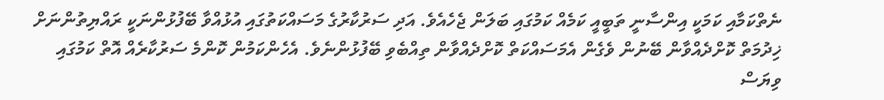ނެތްކަމާއި ކަމަކީ އިންސާނީ ތަބީއީ ކަމެއް ކަމުގައި ބަލަން ޖެހެއެވެ. އަދި ސަރުކާރުގެ މަސައްކަތުގައި އުޅުއްވާ ބޭފުޅުންނަކީ ރައްޔިތުންނަށް ޚިދުމަތް ކޮށްދެއްވާން ބޭނުން ވެގެން އެމަސައްކަތް ކޮށްދެއްވާން ތިއްބެވި ބޭފުޅުންނެވެ. އެހެންކަމުން ކޮންމެ ސަރުކާރެއް އޮތް ކަމުގައި ވިޔަސް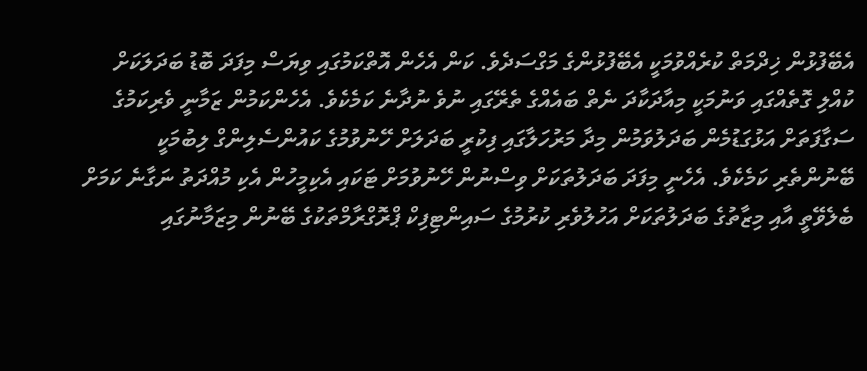އެބޭފުޅުން ޚިދްމަތް ކުރެއްވުމަކީ އެބޭފުޅުންގެ މަގްސަދެވެ. ކަން އެހެން އޮތްކަމުގައި ވިޔަސް މިފަދަ ބޮޑު ބަދަލަކަށް ކުއްލި ގޮތެއްގައި ވަނުމަކީ މިއާދަކާދަ ނެތް ބައެއްގެ ތެރޭގައި ނުވެ ނުދާނެ ކަމެކެވެ. އެހެންކަމުން ޒަމާނީ ވެރިކަމުގެ ސަގާފަތަށް އަޅުގަޑުމެން ބަދަލުވަމުން މިދާ މަރުހަލާގައި ފިކުރީ ބަދަލަށް ހޭނުވުމުގެ ކައުންސެލިންގް ލިބުމަކީ ބޭނުންތެރި ކަމެކެވެ. އެހެނީ މިފަދަ ބަދަލުތަކަށް ވިސްނުން ހޭނުވުމަށް ޓަކައި އެކިމީހުން އެކި މުއްދަތު ނަގާނެ ކަމަށް ބެލެވޭތީ އާއި މިޒާތުގެ ބަދަލުތަކަށް އަހުލުވެރި ކުރުމުގެ ސައިންޓިފިކް ޕްރޮގްރާމްތަކުގެ ބޭނުން މިޒަމާނުގައި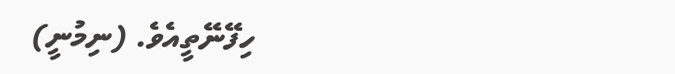ހިފޭނޭތީއެވެ. (ނިމުނީ)